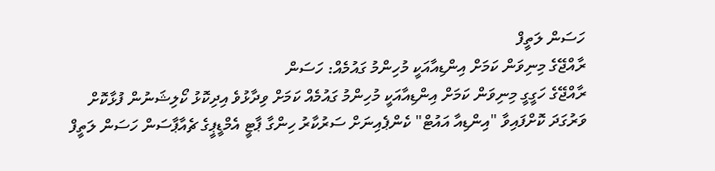ހަސަން ލަތީފް
ރާއްޖޭގެ މިނިވަން ކަމަށް އިންޑިއާއަކީ މުހިންމު ގައުމެއް: ހަސަން
ރާއްޖޭގެ ހަގީގީ މިނިވަން ކަމަށް އިންޑިއާއަކީ މުހިންމު ގައުމެއް ކަމަށް ވިދާޅުވެ އިދިކޮޅު ކޯލިޝަނުން ފުޅާކޮށް ވަރުގަދަ ކޮށްފައިވާ "އިންޑިއާ އައުޓް" ކެންޕެއިނަށް ސަރުކާރު ހިންގާ ޕާޓީ އެމްޑީޕީގެ ޗެއާޕާސަން ހަސަން ލަތީފް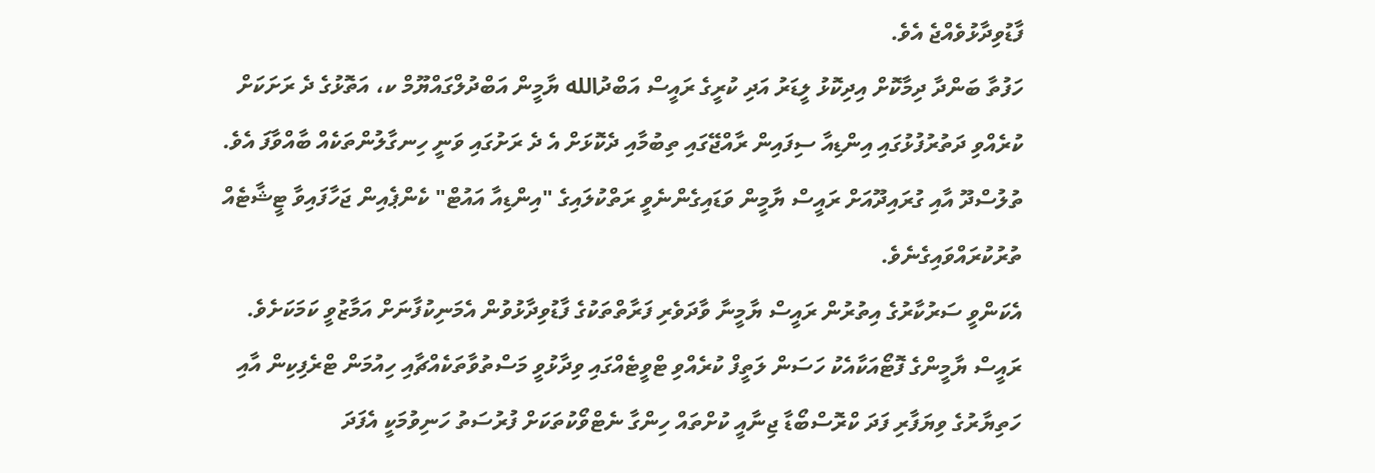ފާޑުވިދާޅުވެއްޖެ އެވެ.
ހަފުތާ ބަންދާ ދިމާކޮށް އިދިކޮޅު ލީޑަރު އަދި ކުރީގެ ރައީސް އަބްދުالله ޔާމީން އަބްދުލްގައްޔޫމް ކ، އަތޮޅުގެ ދެ ރަށަކަށް ކުރެއްވި ދަތުރުފުޅުގައި އިންޑިއާ ސިފައިން ރާއްޖޭގައި ތިބުމާއި ދެކޮޅަށް އެ ދެ ރަށުގައި ވަނީ ހިނގާލުންތަކެއް ބާއްވާފަ އެވެ. ތުލުސްދޫ އާއި ގުރައިދޫއަށް ރައީސް ޔާމީން ވަޑައިގެންނެވީ ރަތްކުލައިގެ "އިންޑިއާ އައުޓް" ކެންޕެއިން ޖަހާފައިވާ ޓީޝާޓެއް ތުރުކުރައްވައިގެނެވެ.
އެކަންވީ ސަރުކާރުގެ އިތުރުން ރައީސް ޔާމީނާ ވާދަވެރި ފަރާތްތަކުގެ ފާޑުވިދާޅުވުން އެމަނިކުފާނަށް އަމާޒުވީ ކަމަކަށެވެ.
ރައީސް ޔާމީންގެ ފޮޓޯއަކާއެކު ހަސަން ލަތީފް ކުރެއްވި ޓްވީޓެއްގައި ވިދާޅުވީ މަސްތުވާތަކެއްޗާއި ހިއުމަން ޓްރެފިކިން އާއި ހަތިޔާރުގެ ވިޔަފާރި ފަދަ ކްރޮސްބޯޑާ ޖިނާއީ ކުށްތައް ހިންގާ ނެޓްވޯކުތަކަށް ފުރުސަތު ހަނިވުމަކީ އެފަދަ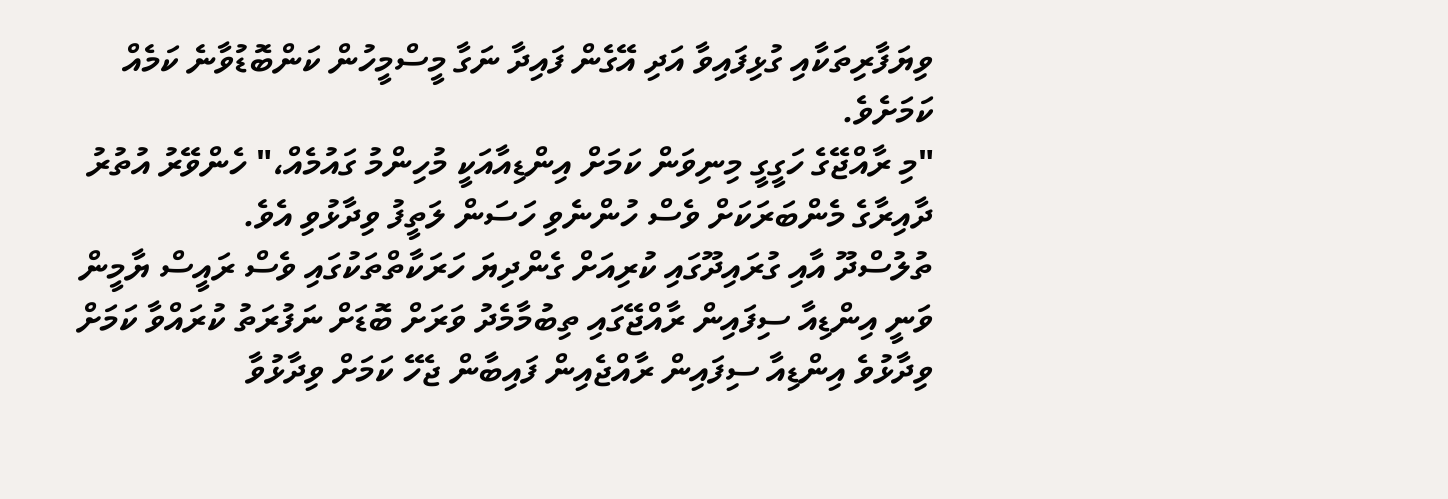ވިޔަފާރިތަކާއި ގުޅިފައިވާ އަދި އޭގެން ފައިދާ ނަގާ މީސްމީހުން ކަންބޮޑުވާނެ ކަމެއް ކަމަށެވެ.
"މި ރާއްޖޭގެ ހަގީގީ މިނިވަން ކަމަށް އިންޑިއާއަކީ މުހިންމު ގައުމެއް،" ހެންވޭރު އުތުރު ދާއިރާގެ މެންބަރަކަށް ވެސް ހުންނެވި ހަސަން ލަތީފު ވިދާޅުވި އެވެ.
ތުލުސްދޫ އާއި ގުރައިދޫގައި ކުރިއަށް ގެންދިޔަ ހަރަކާތްތަކުގައި ވެސް ރައީސް ޔާމީން ވަނީ އިންޑިއާ ސިފައިން ރާއްޖޭގައި ތިބުމާމެދު ވަރަށް ބޮޑަށް ނަފުރަތު ކުރައްވާ ކަމަށް ވިދާޅުވެ އިންޑިއާ ސިފައިން ރާއްޖެއިން ފައިބާން ޖެހޭ ކަމަށް ވިދާޅުވާ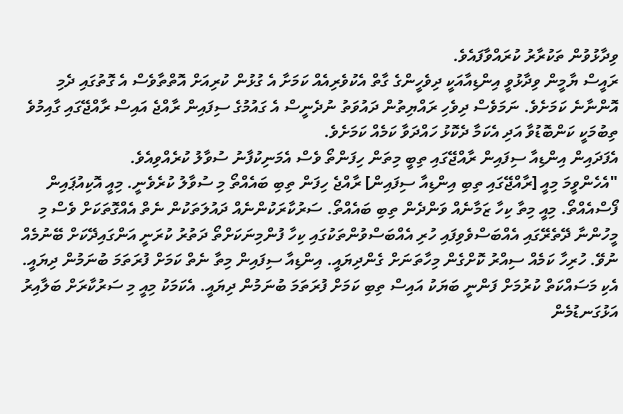ވިދާޅުވުން ތަކުރާރު ކުރައްވާފައެވެ.
ރައީސް ޔާމީން ވިދާޅުވީ އިންޑިއާއަކީ ދިވެހީންގެ ގާތް އެކުވެރިއެއް ކަމަށާ އެ ގުޅުން ކުރިއަށް އޮތްތާވެސް އެ ގޮތުގައި ދެމި އޮންނާނެ ކަމަށެވެ. ނަމަވެސް ދިވެހި ރައްޔިތުން ދައުވަތު ނުދެނީސް އެ ގައުމުގެ ސިފައިން ރާއްޖެ އައިސް ރާއްޖޭގައި ގާއިމުވެ ތިބުމަކީ ކަންބޮޑުވާ އަދި އެކަމާ ދެކޮޅު ހައްދަވާ ކަމެއް ކަމަށެވެ.
އެފަދައިން އިންޑިއާ ސިފައިން ރާއްޖޭގައި ތިބީ މިތަން ހިފަންތޯ ވެސް އެމަނިކުފާނު ސުވާލު ކުރެއްވިއެވެ.
"އެހެންވީމަ މިއީ [ރާއްޖޭގައި ތިބި އިންޑިއާ ސިފައިން] ރާއްޖެ ހިފަން ތިބި ބައެއްތޯ މި ސުވާލު ކުރެވެނީ. މިއީ އޮކިއުޕައިން ފޯސްއެއްތޯ. މިއީ މިތާ ކިހާ ޒަމާނެއް ވަންދެން ތިބި ބައެއްތޯ. ސަރުކާރަކުންނެއް ދައުލަތަކުން ނެތް އެއްގޮތަކަށް ވެސް މި މީހުންނާ ދޭތެރޭގައި އެއްބަސްވެވިފައި ހުރި އެއްބަސްވުންތަކުގައި ކިހާ ފުންމިނަކަށްތޯ ދަތުރު ކުރަނީ އަންގައިދޭކަށް ބޭނުމެއް ނުވޭ. ހުރިހާ ކަމެއް ސިއްރު ކޮށްގެން މިހާތަނަށް ގެންދިޔައީ. އިންޑިއާ ސިފައިން މިތާ ނެތް ކަމަށް ފުރަތަމަ ބުނަމުން ދިޔައީ. އެކި މަސައްކަތް ކުރުމަށް ފަންނީ ބަޔަކު އައިސް ތިބި ކަމަށް ފުރަތަމަ ބުނަމުން ދިޔައީ. އެކަމަކު މިއީ މި ސަރުކާރަށް ބަލާއިރު އަޅުގަނޑުމެން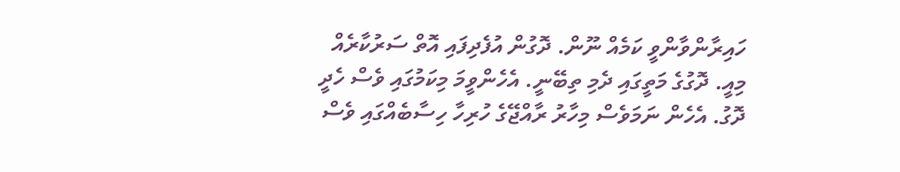ހައިރާންވާންވީ ކަމެއް ނޫން. ދޮގުން އުފެދިފައި އޮތް ސަރުކާރެއް މިއީ. ދޮގުގެ މަތީގައި ދެމި ތިބޭނީ. އެހެންވީމަ މިކަމުގައި ވެސް ހެދީ ދޮގު. އެހެން ނަމަވެސް މިހާރު ރާއްޖޭގެ ހުރިހާ ހިސާބެއްގައި ވެސް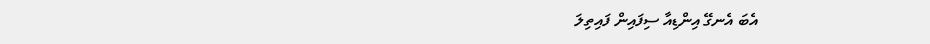އެބަ އެނގޭ އިންޑިއާ ސިފައިން ފައިތިލަ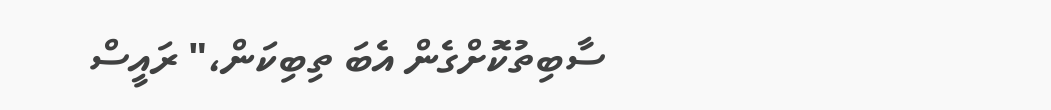ސާބިތުކޮށްގެން އެބަ ތިބިކަން،" ރައީސް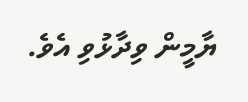ޔާމީން ވިދާޅުވި އެވެ.